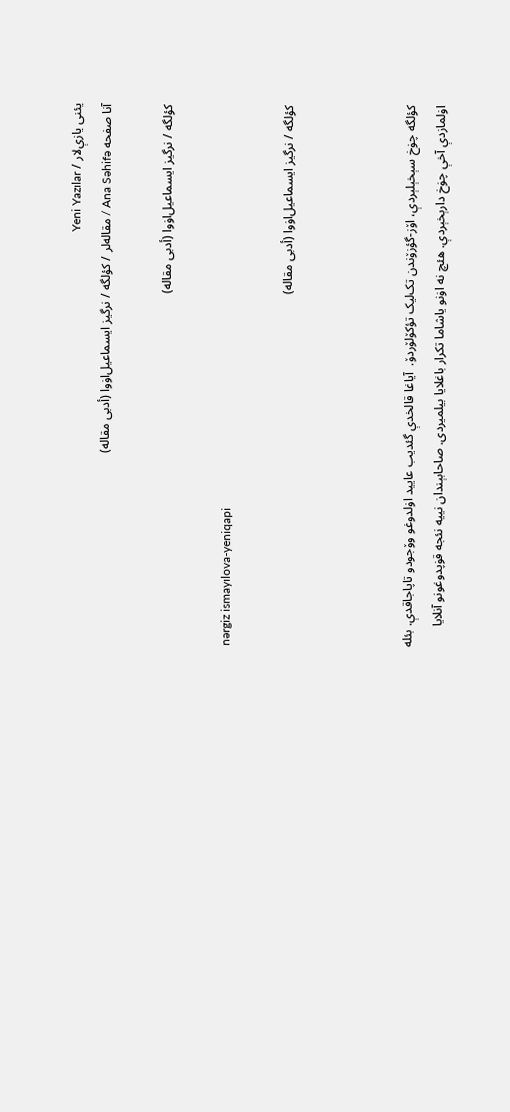یئنی یازې‌لار / Yeni Yazılar
آنا صفحه Ana Səhifə / مقاله‌لر / کؤلگه / نرگیز ایسما‌عیل‌اۏوا (أدبی مقاله)

کؤلگه / نرگیز ایسما‌عیل‌اۏوا (أدبی مقاله)

nərgiz ismayılova-yeniqapi

کؤلگه / نرگیز ایسما‌عیل‌اۏوا (أدبی مقاله)



کؤلگه‌ چۏخ سېخېلېردې، اۆز-گؤزۆندن تک‌لیک تؤکۆلۆردۆ.  آیاغا قالخدې گئدیب عایید اۏلدوغو وۆجودو تاپاجاقدې. بئله‌ اۏلمازدې آخې چۏخ دارېخېردې. هئچ نه‌ اۏنو یاشاما تکرار باغلایا بیلمیردی. صاحابېندان‌ نییه‌ نئجه‌ قۏپدوغونو آنلایا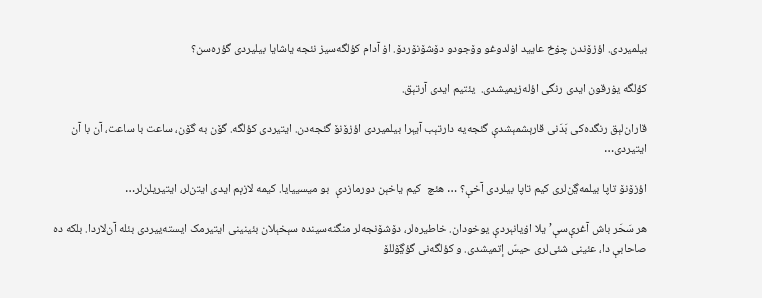بیلمیردی. اؤزۆندن چۏخ عایید اۏلدوغو وۆجودو دۆشۆنۆردۆ. اۏ آدام کؤلگه‌سیز نئجه‌ یاشایا بیلیردی گؤره‌سن؟

کؤلگه‌ یۏرقون ایدی رنگی اؤله‌زیمیشدی.  یئتیم ایدی آرتېق.

قاران‌لېق رنگده‌کی بَدَنی قارېشمېشدې گئجه‌یه‌ دارتېب آیېرا بیلمیردی اؤزۆنۆ گئجه‌دن. ایتیردی کؤلگه‌. گۆن ‌به ‌گۆن، ساعت ‌با ساعت، آن ‌با آن ایتیردی…

اؤزۆنۆ تاپا بیلمه‌ڲن‌لری کیم تاپا بیلردی آخې؟ … هئچ  کیم یاخېن دورمازدې  بو میسییایا. کیمه‌ لازېم ایدی ایتن‌لر، ایتیریلن‌لر…

هر سَحَر باش آغرې‌سې’یلا اۏیانېردې یوخودان. خاطیره‌لر، دۆشۆنجه‌لر منگنه‌سینده‌ سېخېلان بئینینی ایتیرمک ایسته‌ییردی بئله‌ آن‌لاردا. بلکه‌ ده‌ صاحابې دا‌، عئینی شئی‌لری حیسّ إتمیشدی. و کؤلگه‌نی گؤڲۆللۆ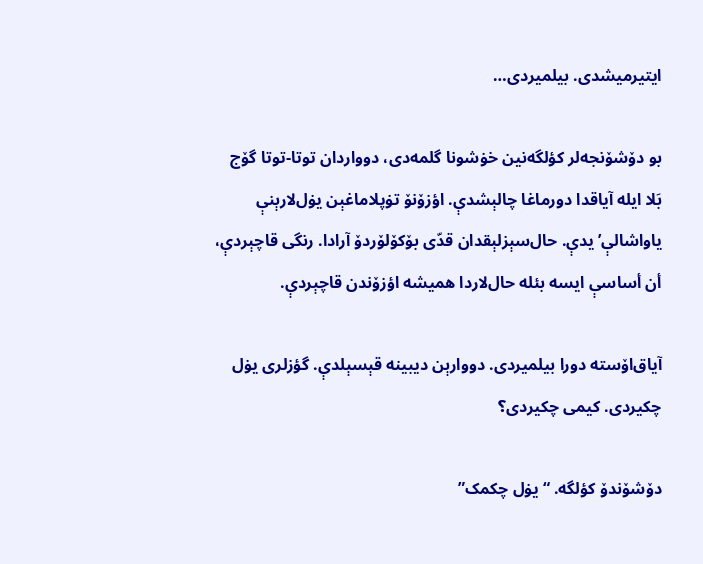ایتیر‌میشدی. بیلمیردی…

بو دۆشۆنجه‌لر کؤلگه‌نین خۏشونا گلمه‌دی، دوواردان توتا-توتا گۆج بَلا ایله‌ آیاقدا دورماغا چالېشدې. اؤزۆنۆ تۏپلاماغېن یۏل‌لارېنې یاواشالې’یدې. حال‌سېز‌لېقدان قدّی بۆکۆلۆردۆ آرادا. رنگی قاچېردې، أن أساسې ایسه‌ بئله‌ حال‌لاردا همیشه‌ اؤزۆندن قاچېردې.

آیاق‌اۆسته‌ دورا بیلمیردی. دووارېن دیبینه‌ قېسېلدې. گؤز‌لری یۏل چکیردی. کیمی چکیردی؟

دۆشۆندۆ کؤلگه‌. “یۏل چکمک”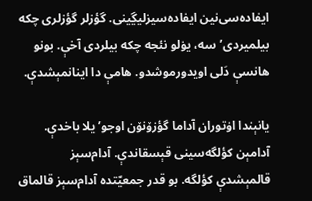ایفاده‌سی‌نین ایفاده‌سیز‌لیڲینی. گؤزلر گؤز‌لری چکه‌ بیلمیردی’سه‌، یۏلو نئجه‌ چکه‌ بیلردی آخې. بونو هانسې دَلی اویدورموشدو. هامې دا اینانمېشدې.

یانېندا اۏتوران آداما گؤزۆنۆن اوجو’یلا باخدې. آدامېن کؤلگه‌سینی قېسقاندې. آدام‌سېز قالمېشدې کؤلگه‌. بو قدر جمعيّتده‌ آدام‌سېز قالماق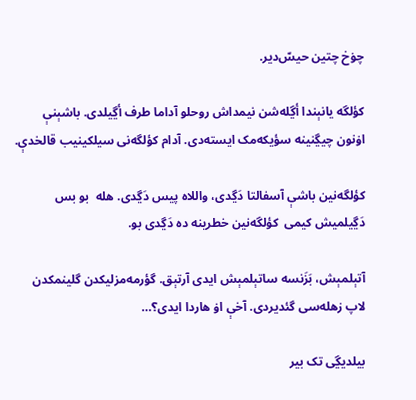چۏخ چتین حیسّ‌دیر.

کؤلگه‌ یانېندا أڲله‌شن نیمداش روحلو آداما طرف أڲیلدی. باشېنې اۏنون چیڲنینه‌ سؤیکه‌مک ایسته‌دی. آدام کؤلگه‌نی سیلکینیب قالخدې.

کؤلگه‌نین باشې آسفالتا دَڲدی، واللاه‌ پیس دَڲدی. هله‌  بو بس دَڲیلمیش کیمی  کؤلگه‌نین خطرینه‌ ده‌ دَڲدی بو.

آتېلمېش، بَزَنسه‌ ساتېلمېش ایدی آرتېق. گؤرمه‌مزلیکدن گلینمکدن لاپ زهله‌سی گئدیردی. آخې اۏ هار‌دا ایدی؟…

بیلدیڲی تک بیر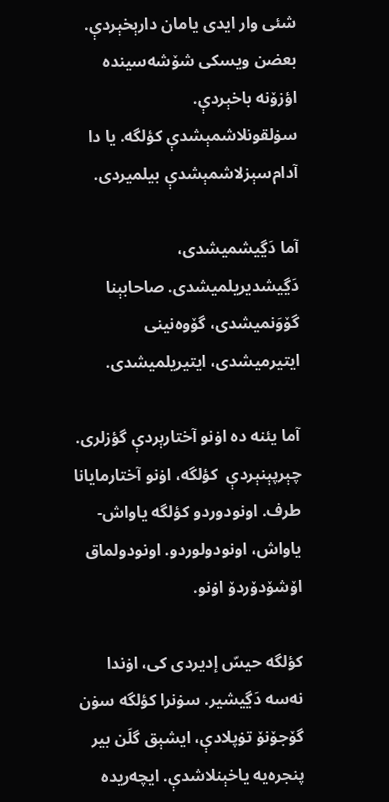شئی وار ایدی یامان دارېخېردې. بعضن ویسکی شۆشه‌سینده‌ اؤزۆنه‌ باخېردې.  سۏلقونلاشمېشدې کؤلگه‌. یا دا آدام‌سېزلاشمېشدې بیلمیردی.

آما دَڲیشمیشدی، دَڲیشدیریلمیشدی. صاحابېنا‌  گۆوَنمیشدی، گۆوه‌نینی ایتیر‌میشدی، ایتیریلمیشدی.

آما یئنه‌ ده‌ اۏنو آختارېردې گؤز‌لری. چېرپېنېردې  کؤلگه‌، اۏنو آختارمایانا طرف. اونودوردو کؤلگه‌ یاواش-یاواش، اونودولوردو. اونودولماق اۆشۆدۆردۆ اۏنو.

کؤلگه‌ حیسّ إدیردی کی، اۏندا نه‌سه‌ دَڲیشیر. سۏنرا کؤلگه‌ سۏن گۆجۆنۆ تۏپلادې، ایشېق گلَن بیر پنجره‌یه‌ یاخېنلاشدې. ایچه‌ریده‌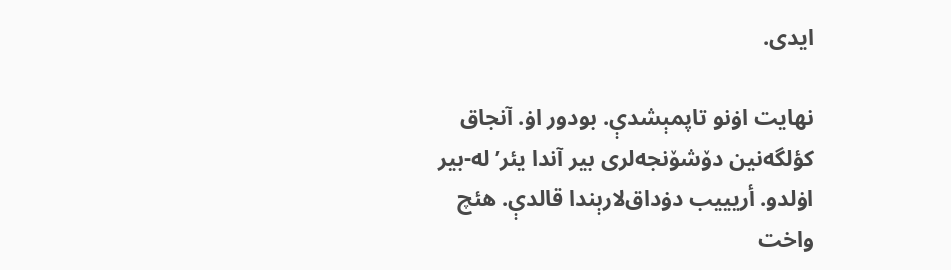ایدی.

نهایت اۏنو تاپمېشدې. بودور اۏ. آنجاق کؤلگه‌نین دۆشۆنجه‌لری بیر آندا یئر’له-بیر اۏلدو. أریییب دۏداق‌لارېندا قالدې. هئچ واخت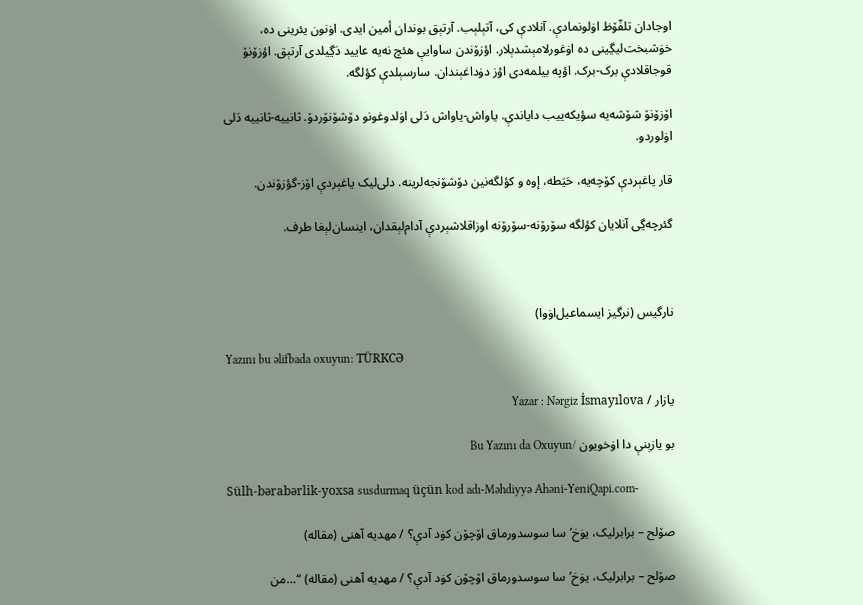اوجادان تلفّۆظ اۏلونمادې. آنلادې کی، آتېلېب. آرتېق بوندان أمین ایدی. اۏنون یئرینی ده‌، خۏشبخت‌لیڲینی ده‌ اۏغورلامېشدېلار. اؤزۆندن ساوایې هئچ نه‌یه‌ عایید دَڲیلدی آرتېق. اؤزۆنۆ قوجاقلادې برک-برک. اؤپه‌ بیلمه‌دی اؤز دۏداغېندان. سارسېلدې کؤلگه‌.

اۆزۆنۆ شۆشه‌یه‌ سؤیکه‌ییب دایاندې. یاواش-یاواش دَلی اۏلدوغونو دۆشۆنۆردۆ. ثانییه‌-ثانییه‌ دَلی اۏلوردو.

قار یاغېردې کۆچه‌یه‌، حَیَطه‌، إوه‌ و کؤلگه‌نین دۆشۆنجه‌لرینه‌. دلی‌لیک یاغېردې اۆز-گؤزۆندن.

گئرچه‌ڲی آنلایان کؤلگه‌ سۆرۆنه‌-سۆرۆنه‌ اوزاقلاشېردې آدام‌لېقدان، اینسان‌لېغا طرف.



نارگیس (نرگیز ایسماعیل‌اۏوا)

Yazını bu əlifbada oxuyun: TÜRKCƏ

یازار / Yazar : Nərgiz İsmayılova

بو یازېنې دا اۏخویون /Bu Yazını da Oxuyun

Sülh-bərabərlik-yoxsa susdurmaq üçün kod adı-Məhdiyyə Ahəni-YeniQapi.com-

صۆلح – برابر‌لیک، یۏخ’سا سوسدورماق اۆچۆن کۏد آدې؟ / مهدیه آهنی (مقاله)

صۆلح – برابر‌لیک، یۏخ’سا سوسدورماق اۆچۆن کۏد آدې؟ / مهدیه آهنی (مقاله) “…من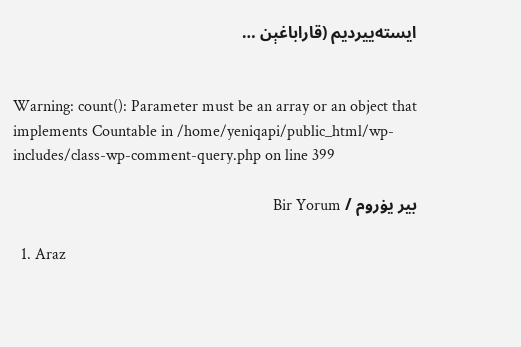ایسته‌ییردیم (قاراباغېن …


Warning: count(): Parameter must be an array or an object that implements Countable in /home/yeniqapi/public_html/wp-includes/class-wp-comment-query.php on line 399

بیر یۏروم / Bir Yorum

  1. Araz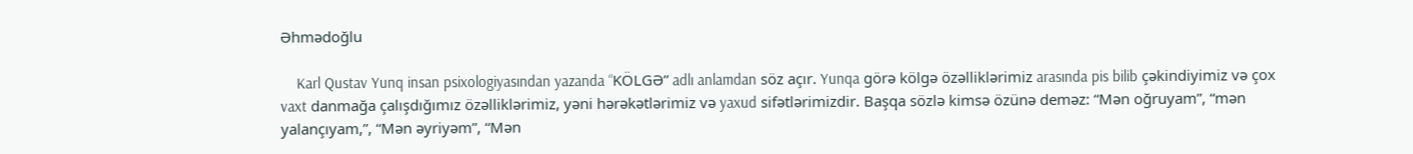Əhmədoğlu

    Karl Qustav Yunq insan psixologiyasından yazanda “KÖLGƏ” adlı anlamdan söz açır. Yunqa görə kölgə özəlliklərimiz arasında pis bilib çəkindiyimiz və çox vaxt danmağa çalışdığımız özəlliklərimiz, yəni hərəkətlərimiz və yaxud sifətlərimizdir. Başqa sözlə kimsə özünə deməz: “Mən oğruyam”, “mən yalançıyam,”, “Mən əyriyəm”, “Mən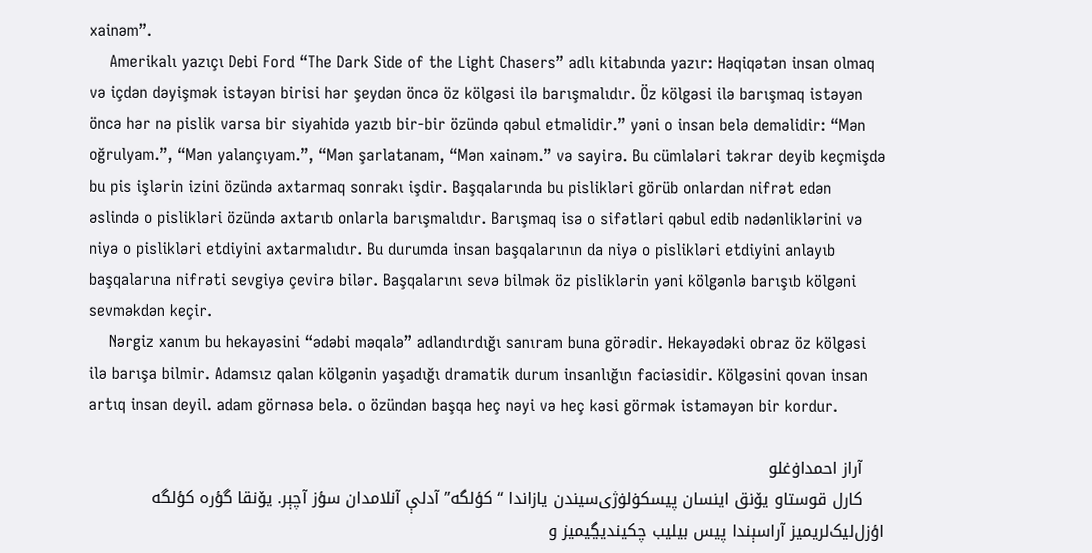xainəm”.
    Amerikalı yazıçı Debi Ford “The Dark Side of the Light Chasers” adlı kitabında yazır: Həqiqətən insan olmaq və içdən dəyişmək istəyən birisi hər şeydən öncə öz kölgəsi ilə barışmalıdır. Öz kölgəsi ilə barışmaq istəyən öncə hər nə pislik varsa bir siyahidə yazıb bir-bir özündə qəbul etməlidir.” yəni o insan belə deməlidir: “Mən oğrulyam.”, “Mən yalançıyam.”, “Mən şarlatanam, “Mən xainəm.” və sayirə. Bu cümlələri təkrar deyib keçmişdə bu pis işlərin izini özündə axtarmaq sonrakı işdir. Başqalarında bu pislikləri görüb onlardan nifrət edən əslində o pislikləri özündə axtarıb onlarla barışmalıdır. Barışmaq isə o sifətləri qəbul edib nədənliklərini və niyə o pislikləri etdiyini axtarmalıdır. Bu durumda insan başqalarının da niyə o pislikləri etdiyini anlayıb başqalarına nifrəti sevgiyə çevirə bilər. Başqalarını sevə bilmək öz pisliklərin yəni kölgənlə barışıb kölgəni sevməkdən keçir.
    Nərgiz xanım bu hekayəsini “ədəbi məqalə” adlandırdığı sanıram buna görədir. Hekayədəki obraz öz kölgəsi ilə barışa bilmir. Adamsız qalan kölgənin yaşadığı dramatik durum insanlığın faciəsidir. Kölgəsini qovan insan artıq insan deyil. adam görnəsə belə. o özündən başqa heç nəyi və heç kəsi görmək istəməyən bir kordur.

    آراز احمداۏغلو
    کارل قوستاو یۆنق اینسان پیسکۏلۏژی‌سیندن یازاندا “کؤلگه‌” آد‌لې آنلامدان سؤز آچېر. یۆنقا گؤره‌ کؤلگه‌ اؤزل‌لیک‌لریمیز آراسېندا پیس بیلیب چکیندیڲیمیز و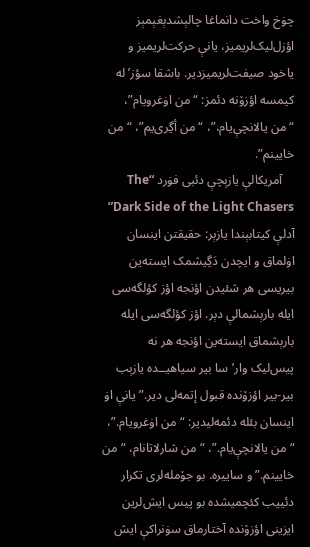چۏخ واخت دانماغا چالېشدېغېمېز اؤزل‌لیک‌لریمیز، یانې حرکت‌لریمیز و یاخود صیفت‌لریمیزدیر. باشقا سؤز’له‌ کیمسه‌ اؤزۆنه‌ دئمز: “من اۏغرویام”، “من یالانچې‌یام،”، “من أڲری‌یم”، “من خایینم”.
    آمریکالې یازېچې دئبی فۏرد “The Dark Side of the Light Chasers” آد‌لې کیتابېندا یازېر: حقیقتن اینسان اۏلماق و ایچدن دَڲیشمک ایسته‌ین بیریسی هر شئیدن اؤنجه‌ اؤز کؤلگه‌سی ایله‌ بارېشما‌لې دېر. اؤز کؤلگه‌سی ایله‌ بارېشماق ایسته‌ین اؤنجه‌ هر نه‌ پیس‌لیک وار’سا بیر سیاهیــده‌ یازېب بیر-بیر اؤزۆنده‌ قبول إتمه‌لی دیر.” یانې اۏ اینسان بئله‌ دئمه‌لیدیر: “من اۏغرویام.”، “من یالانچې‌یام.”، “من شارلاتانام، “من خایینم.” و ساییره‌. بو جۆمله‌لری تکرار دئییب کئچمیشده‌ بو پیس ایش‌لرین ایزینی اؤزۆنده‌ آختارماق سۏنراکې ایش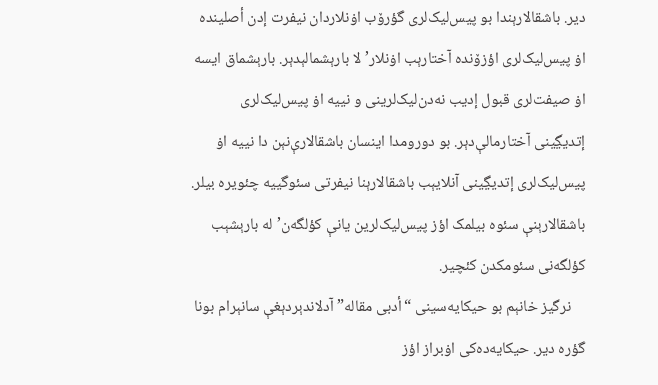دیر. باشقا‌لارېندا بو پیس‌لیک‌لری گؤرۆب اۏنلاردان نیفرت إدن أصلینده‌ اۏ پیس‌لیک‌لری اؤزۆنده‌ آختارېب اۏنلار’لا بارېشما‌لېدېر. بارېشماق ایسه‌ اۏ صیفت‌لری قبول إدیب نه‌دن‌لیک‌لرینی و نییه‌ اۏ پیس‌لیک‌لری إتدیڲینی آختارمالې‌دېر. بو دورومدا اینسان باشقالارې‌نېن دا نییه‌ اۏ پیس‌لیک‌لری إتدیڲینی آنلایېب باشقا‌لارېنا نیفرتی سئوگییه‌ چئویره‌ بیلر. باشقالارېنې سئوه‌ بیلمک اؤز پیس‌لیک‌لرین یانې کؤلگه‌ن’له بارېشېب کؤلگه‌نی سئومکدن کئچیر.
    نرگیز خانېم بو حیکایه‌سینی “أدبی مقاله‌” آدلاندېردېغې سانېرام بونا گؤره دیر. حیکایه‌ده‌کی اۏبراز اؤز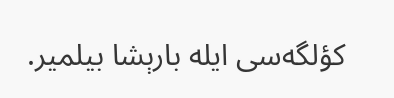کؤلگه‌سی ایله‌ بارېشا بیلمیر.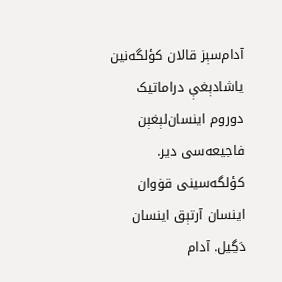آدام‌سېز قالا‌ن کؤلگه‌نین یاشادېغې دراماتیک دوروم اینسان‌لېغېن فاجیعه‌سی دیر. کؤلگه‌سینی قۏوان اینسان آرتېق اینسان دَڲیل. آدام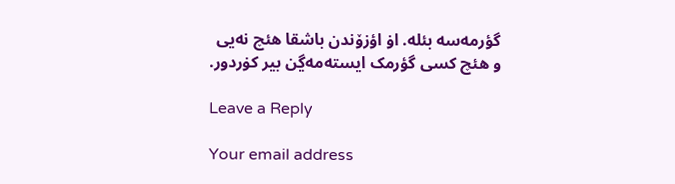گؤرمه‌سه بئله‌. اۏ اؤزۆندن باشقا هئچ نه‌یی و هئچ کسی گؤرمک ایسته‌مه‌ڲن بیر کۏردور.

Leave a Reply

Your email address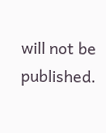will not be published.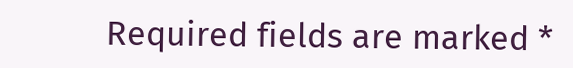Required fields are marked *